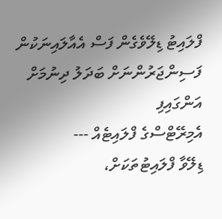ފްލައިޓު ޑިލޭވެގެން ފަސް އެއާލައިނަކުން ފަސިންޖަރުންނަށް ބަދަލު ދިނުމަށް އަންގައިފި
އެމިރޭޓްސްގެ ފްލައިޓެއް ---
ޑިލޭވާ ފްލައިޓުތަކަށް،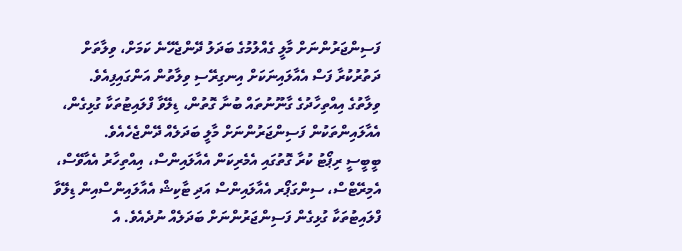ފަސިންޖަރުންނަށް މާލީ ގެއްލުމުގެ ބަދަލު ދޭންޖެހޭނެ ކަމަށް، ވިލާތަށް ދަތުރުކުރާ ފަސް އެއާލައިނަކަށް އިނގިރޭސި ވިލާތުން އަންގައިފިއެވެ.
ވިލާތުގެ އިއްތިހާދުގެ ގާނޫނުތައް ބުނާ ގޮތުން، ޑިލޭވާ ފްލައިޓުތަކާ ގުޅިގެން، އެއާލައިންތަކުން ފަސިންޖަރުންނަށް މާލީ ބަދަލެއް ދޭންޖެހެއެވެ.
ބީބީސީ ރިޕޯޓު ކުރާ ގޮތުގައި އެމެރިކަން އެއާލައިންސް، އިއްތިހާރު އެއާވޭސް، އެމިރޭޓްސް، ސިންގަޕޯރ އެއާލައިންސް އަދި ޓާކިޝް އެއާލައިންސްއިން ޑިލޭވާ ފްލައިޓުތަކާ ގުޅިގެން ފަސިންޖަރުންނަށް ބަދަލެއް ނުދެއެވެ. އެ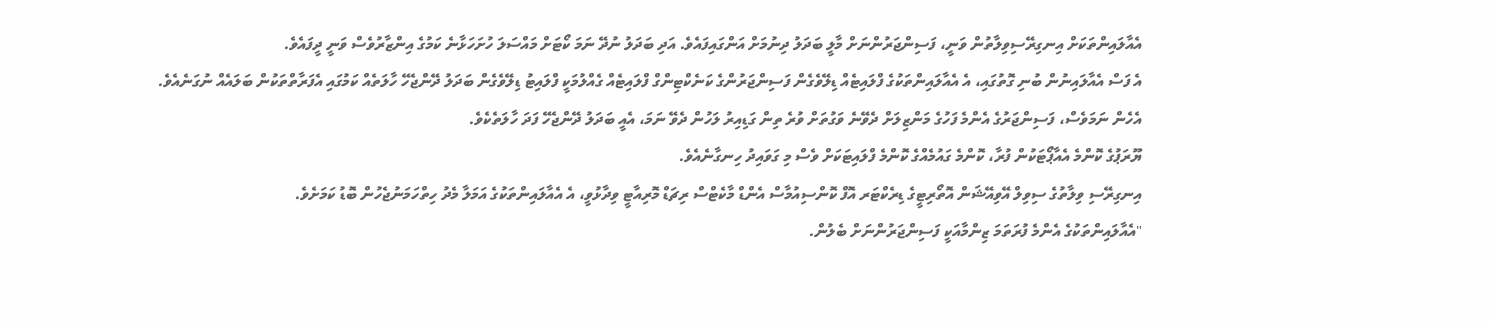އެއާލައިންތަކަށް އިނގިރޭސިވިލާތުން ވަނީ، ފަސިންޖަރުންނަށް މާލީ ބަދަލު ދިނުމަށް އަންގައިފައެވެ. އަދި ބަދަލު ނުދޭ ނަމަ ކޯޓަށް މައްސަލަ ހުށަހަޅާނެ ކަމުގެ އިންޒާރުވެސް ވަނީ ދީފައެވެ.
އެ ފަސް އެއާލައިނުން ބުނި ގޮތުގައި، އެ އެއާލައިންތަކުގެ ފްލައިޓެއް ޑިލޭވެގެން ފަސިންޖަރުންގެ ކަނެކްޓިންގް ފްލައިޓެއް ގެއްލުމަކީ ފްލައިޓު ޑިލޭވެގެން ބަދަލު ދޭންޖެހޭ ހާލަތެއް ކަމުގައި އެފަރާތްތަކުން ބަލައެއް ނުގަނެއެވެ.
އެހެން ނަމަވެސް، ފަސިންޖަރުގެ އެންމެ ފަހުގެ މަންޒިލަށް ދެވޭނެ ވަގުތަށް ވުރެ ތިން ގަޑިއިރު ލަހުން ދެވޭ ނަމަ، އެއީ ބަދަލު ދޭންޖެހޭ ފަދަ ހާލަތެކެވެ.
ޔޫރަޕުގެ ކޮންމެ އެއާޕޯޓަކުން ފުރާ، ކޮންމެ ގައުމެއްގެ ކޮންމެ ފްލައިޓަކަށް ވެސް މި ގަވައިދު ހިނގާނެއެވެ.
އިނގިރޭސި ވިލާތުގެ ސިވިލް އޭވިއޭޝަން އޮތޯރިޓީގެ ޑިރެކްޓަރ އޮފް ކޮންސިއުމާސް އެންޑް މާކެޓްސް ރިޗަޑް މޮރިއާޓީ ވިދާޅުވީ، އެ އެއާލައިންތަކުގެ އަމަލާ މެދު ހިތްހަމަނުޖެހުން ބޮޑު ކަމަށެވެ.
"އެއާލައިންތަކުގެ އެންމެ ފުރަތަމަ ޒިންމާއަކީ ފަސިންޖަރުންނަށް ބެލުން.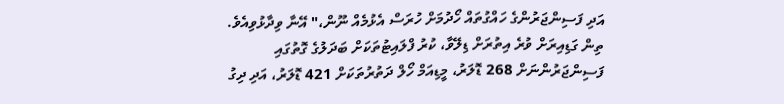އަދި ފަސިންޖަރުންގެ ހައްގުތައް ހޯދުމަށް ހުރަސް އެޅުމެއް ނޫން،" އޭނާ ވިދާޅުވިއެވެ.
ތިން ގަޑިއިރަށް ވުރެ އިތުރަށް ޑިލޭވާ، ކުރު ފްލައިޓުތަކަށް ބަދަލުގެ ގޮތުގައި ފަސިންޖަރުންނަށް 268 ޑޮލަރު، މީޑިއަމް ހޯލް ދަތުރުތަކަށް 421 ޑޮލަރު، އަދި ދިގު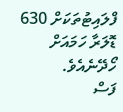ފްލައިޓުތަކަށް 630 ޑޮލަރާ ހަމައަށް ހޯދޭނެއެވެ.
ފަސް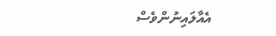އެއާލައިނުންވެސް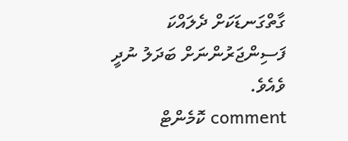ގާތްގަނޑަކަށް ދެލައްކަ ފަސިންޖަރުންނަށް ބަދަލު ނުދީ ވެއެވެ.
comment ކޮމެންޓް